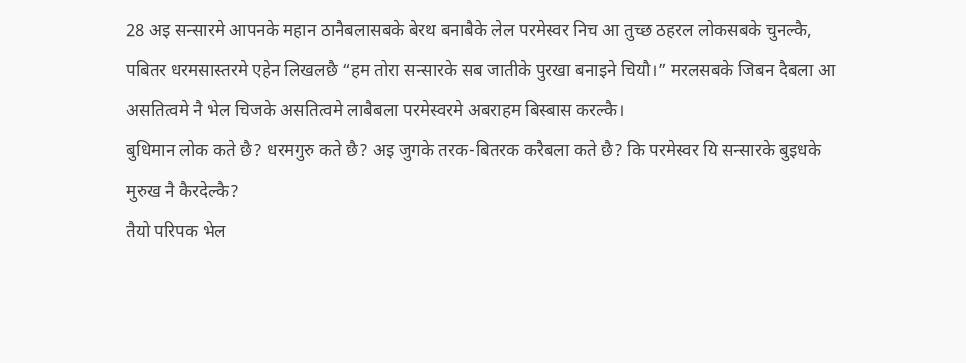28 अइ सन्सारमे आपनके महान ठानैबलासबके बेरथ बनाबैके लेल परमेस्वर निच आ तुच्छ ठहरल लोकसबके चुनल्कै,
पबितर धरमसास्तरमे एहेन लिखलछै “हम तोरा सन्सारके सब जातीके पुरखा बनाइने चियौ।” मरलसबके जिबन दैबला आ असतित्वमे नै भेल चिजके असतित्वमे लाबैबला परमेस्वरमे अबराहम बिस्बास करल्कै।
बुधिमान लोक कते छै? धरमगुरु कते छै? अइ जुगके तरक-बितरक करैबला कते छै? कि परमेस्वर यि सन्सारके बुइधके मुरुख नै कैरदेल्कै?
तैयो परिपक भेल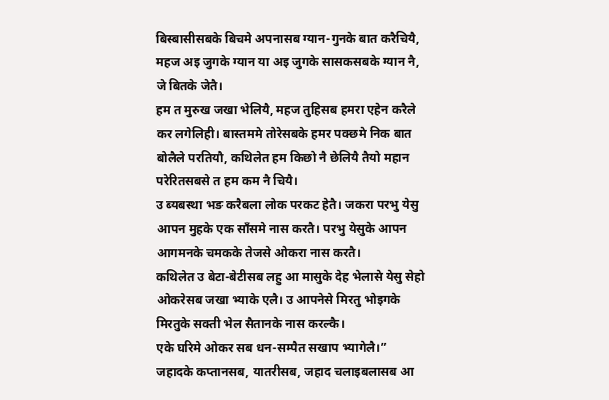बिस्बासीसबके बिचमे अपनासब ग्यान-गुनके बात करैचियै, महज अइ जुगके ग्यान या अइ जुगके सासकसबके ग्यान नै, जे बितके जेतै।
हम त मुरुख जखा भेलियै, महज तुहिसब हमरा एहेन करैले कर लगेलिही। बास्तममे तोरेसबके हमर पक्छमे निक बात बोलैले परतियौ, कथिलेत हम किछो नै छेलियै तैयो महान परेरितसबसे त हम कम नै चियै।
उ ब्यबस्था भङ करैबला लोक परकट हेतै। जकरा परभु येसु आपन मुहके एक साँसमे नास करतै। परभु येसुके आपन आगमनके चमकके तेजसे ओकरा नास करतै।
कथिलेत उ बेटा-बेटीसब लहु आ मासुके देह भेलासे येसु सेहो ओकरेसब जखा भ्याके एलै। उ आपनेसे मिरतु भोइगके मिरतुके सक्ती भेल सैतानके नास करल्कै।
एके घरिमे ओकर सब धन-सम्पैत सखाप भ्यागेलै।” जहादके कप्तानसब, यातरीसब, जहाद चलाइबलासब आ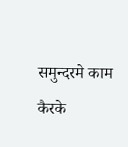समुन्दरमे काम कैरके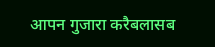आपन गुजारा करैबलासब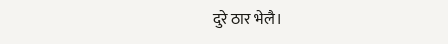दुरे ठार भेलै।